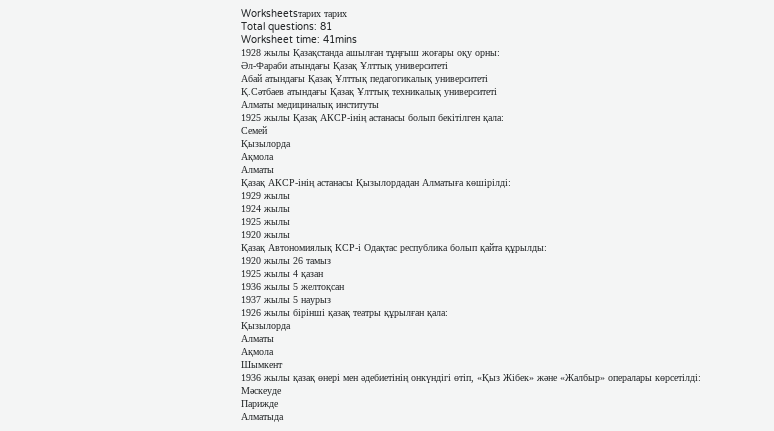Worksheetsтарих тарих
Total questions: 81
Worksheet time: 41mins
1928 жылы Қазақстанда ашылған тұңғыш жоғары оқу орны:
Әл-Фараби атындағы Қазақ Ұлттық университеті
Абай атындағы Қазақ Ұлттық педагогикалық университеті
Қ.Сәтбаев атындағы Қазақ Ұлттық техникалық университеті
Алматы медициналық институты
1925 жылы Қазақ АКСР-інің астанасы болып бекітілген қала:
Семей
Қызылорда
Ақмола
Алматы
Қазақ АКСР-інің астанасы Қызылордадан Алматыға көшірілді:
1929 жылы
1924 жылы
1925 жылы
1920 жылы
Қазақ Автономиялық КСР-і Одақтас республика болып қайта құрылды:
1920 жылы 26 тамыз
1925 жылы 4 қазан
1936 жылы 5 желтоқсан
1937 жылы 5 наурыз
1926 жылы бірінші қазақ театры құрылған қала:
Қызылорда
Алматы
Ақмола
Шымкент
1936 жылы қазақ өнері мен әдебиетінің онкүндігі өтіп, «Қыз Жібек» және «Жалбыр» опералары көрсетілді:
Мәскеуде
Парижде
Алматыда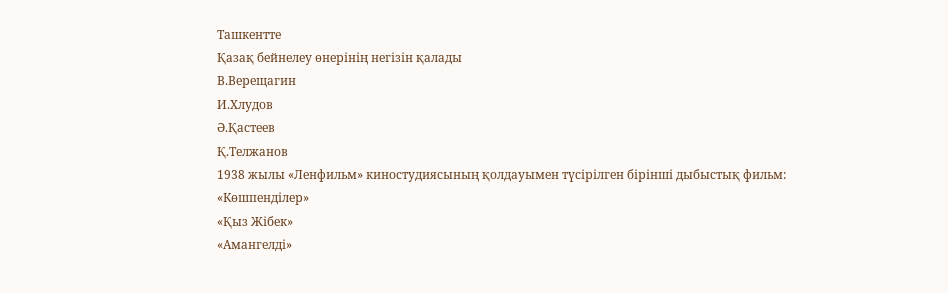Ташкентте
Қазақ бейнелеу өнерінің негізін қалады
В.Верещагин
И.Хлудов
Ә.Қастеев
Қ.Телжанов
1938 жылы «Ленфильм» киностудиясының қолдауымен түсірілген бірінші дыбыстық фильм:
«Көшпенділер»
«Қыз Жібек»
«Амангелді»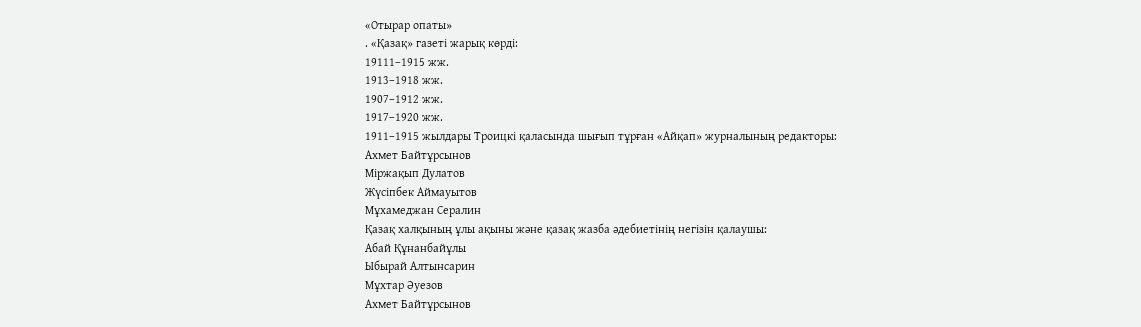«Отырар опаты»
. «Қазақ» газеті жарық көрді:
19111–1915 жж.
1913–1918 жж.
1907–1912 жж.
1917–1920 жж.
1911–1915 жылдары Троицкі қаласында шығып тұрған «Айқап» журналының редакторы:
Ахмет Байтұрсынов
Міржақып Дулатов
Жүсіпбек Аймауытов
Мұхамеджан Сералин
Қазақ халқының ұлы ақыны және қазақ жазба әдебиетінің негізін қалаушы:
Абай Құнанбайұлы
Ыбырай Алтынсарин
Мұхтар Әуезов
Ахмет Байтұрсынов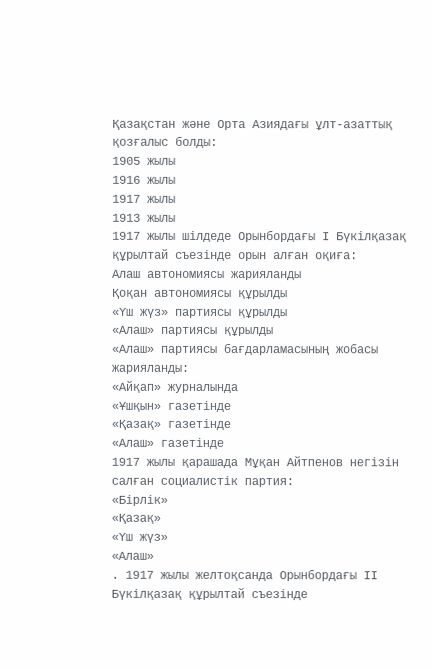Қазақстан және Орта Азиядағы ұлт-азаттық қозғалыс болды:
1905 жылы
1916 жылы
1917 жылы
1913 жылы
1917 жылы шілдеде Орынбордағы І Бүкілқазақ құрылтай съезінде орын алған оқиға:
Алаш автономиясы жарияланды
Қоқан автономиясы құрылды
«Үш жүз» партиясы құрылды
«Алаш» партиясы құрылды
«Алаш» партиясы бағдарламасының жобасы жарияланды:
«Айқап» журналында
«Ұшқын» газетінде
«Қазақ» газетінде
«Алаш» газетінде
1917 жылы қарашада Мұқан Айтпенов негізін салған социалистік партия:
«Бірлік»
«Қазақ»
«Үш жүз»
«Алаш»
. 1917 жылы желтоқсанда Орынбордағы ІІ Бүкілқазақ құрылтай съезінде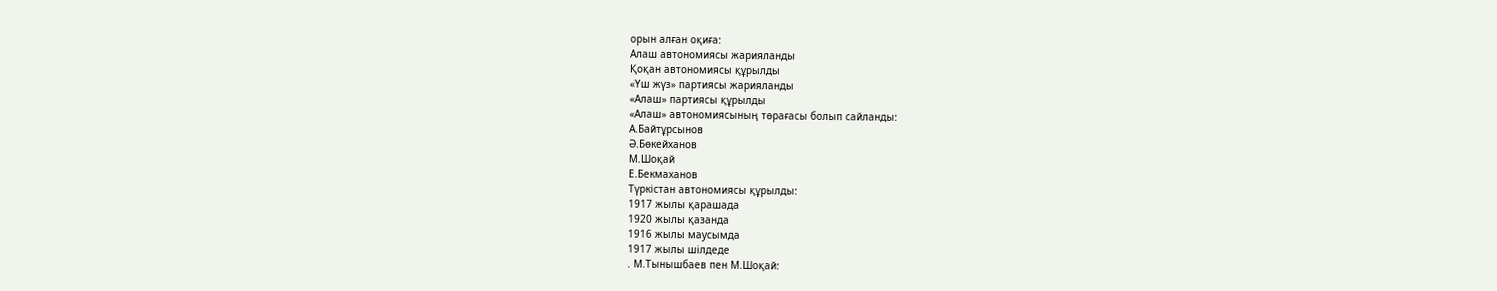орын алған оқиға:
Алаш автономиясы жарияланды
Қоқан автономиясы құрылды
«Үш жүз» партиясы жарияланды
«Алаш» партиясы құрылды
«Алаш» автономиясының төрағасы болып сайланды:
А.Байтұрсынов
Ә.Бөкейханов
М.Шоқай
Е.Бекмаханов
Түркістан автономиясы құрылды:
1917 жылы қарашада
1920 жылы қазанда
1916 жылы маусымда
1917 жылы шілдеде
. М.Тынышбаев пен М.Шоқай: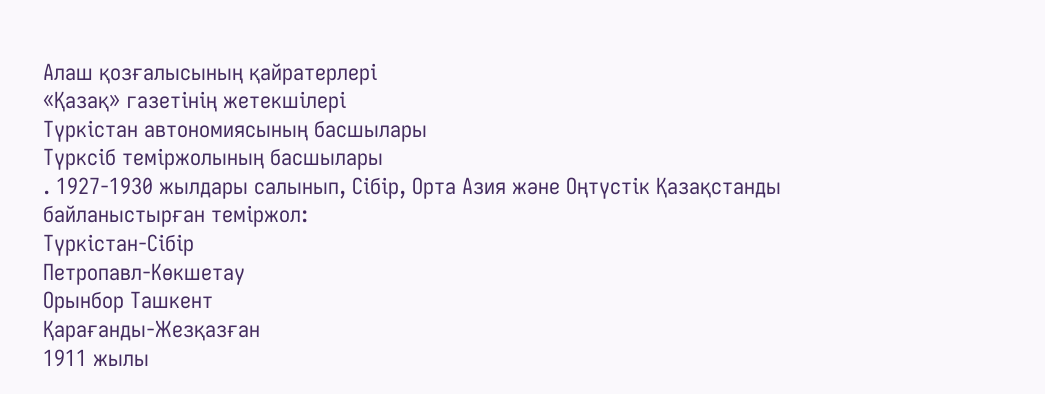Алаш қозғалысының қайратерлері
«Қазақ» газетінің жетекшілері
Түркістан автономиясының басшылары
Түрксіб теміржолының басшылары
. 1927-1930 жылдары салынып, Сібір, Орта Азия және Оңтүстік Қазақстанды байланыстырған теміржол:
Түркістан-Сібір
Петропавл-Көкшетау
Орынбор Ташкент
Қарағанды-Жезқазған
1911 жылы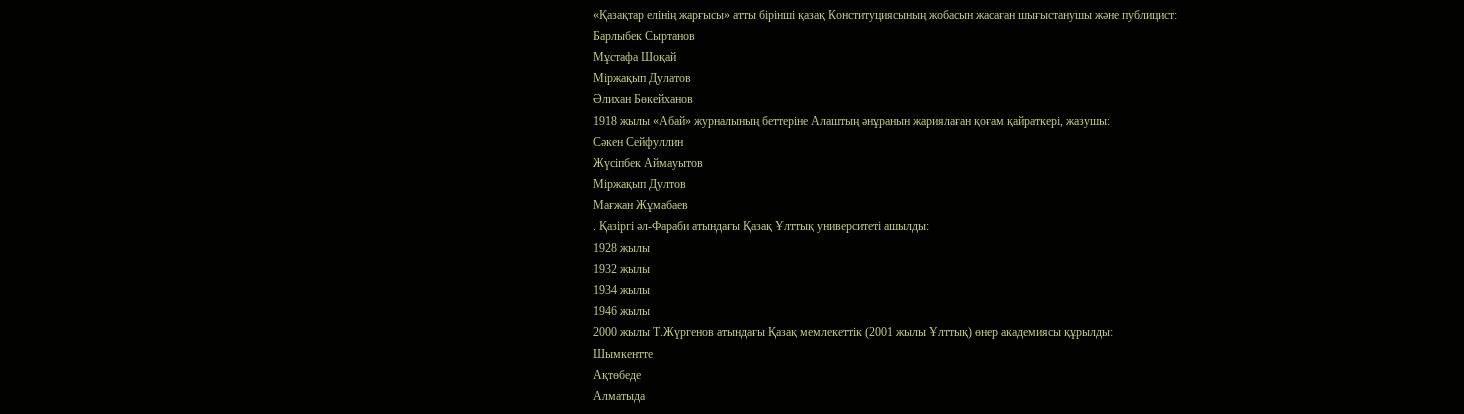«Қазақтар елінің жарғысы» атты бірінші қазақ Конституциясының жобасын жасаған шығыстанушы және публицист:
Барлыбек Сыртанов
Мұстафа Шоқай
Міржақып Дулатов
Әлихан Бөкейханов
1918 жылы «Абай» журналының беттеріне Алаштың әнұранын жариялаған қоғам қайраткері, жазушы:
Сәкен Сейфуллин
Жүсіпбек Аймауытов
Міржақып Дултов
Мағжан Жұмабаев
. Қазіргі әл-Фараби атындағы Қазақ Ұлттық университеті ашылды:
1928 жылы
1932 жылы
1934 жылы
1946 жылы
2000 жылы Т.Жүргенов атындағы Қазақ мемлекеттік (2001 жылы Ұлттық) өнер академиясы құрылды:
Шымкентте
Ақтөбеде
Алматыда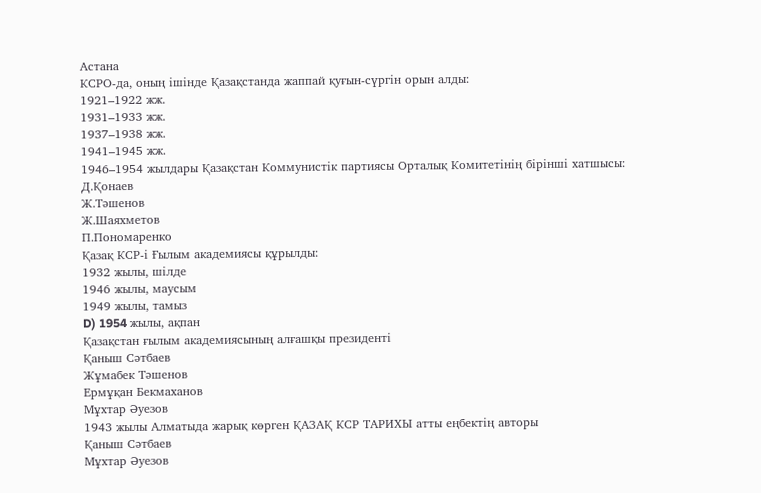Астана
КСРО-да, оның ішінде Қазақстанда жаппай қуғын-сүргін орын алды:
1921–1922 жж.
1931–1933 жж.
1937–1938 жж.
1941–1945 жж.
1946–1954 жылдары Қазақстан Коммунистік партиясы Орталық Комитетінің бірінші хатшысы:
Д.Қонаев
Ж.Тәшенов
Ж.Шаяхметов
П.Пономаренко
Қазақ КСР-і Ғылым академиясы құрылды:
1932 жылы, шілде
1946 жылы, маусым
1949 жылы, тамыз
D) 1954 жылы, ақпан
Қазақстан ғылым академиясының алғашқы президенті
Қаныш Сәтбаев
Жұмабек Тәшенов
Ермұқан Бекмаханов
Мұхтар Әуезов
1943 жылы Алматыда жарық көрген ҚАЗАҚ КСР ТАРИХЫ атты еңбектің авторы
Қаныш Сәтбаев
Мұхтар Әуезов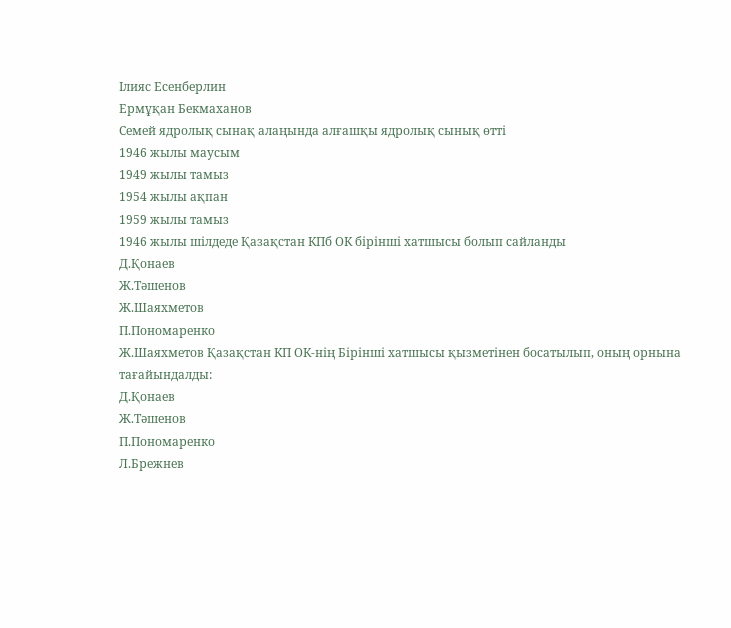Ілияс Есенберлин
Ермұқан Бекмаханов
Семей ядролық сынақ алаңында алғашқы ядролық сынық өтті
1946 жылы маусым
1949 жылы тамыз
1954 жылы ақпан
1959 жылы тамыз
1946 жылы шілдеде Қазақстан КПб ОК бірінші хатшысы болып сайланды
Д.Қонаев
Ж.Тәшенов
Ж.Шаяхметов
П.Пономаренко
Ж.Шаяхметов Қазақстан КП ОК-нің Бірінші хатшысы қызметінен босатылып, оның орнына тағайындалды:
Д.Қонаев
Ж.Тәшенов
П.Пономаренко
Л.Брежнев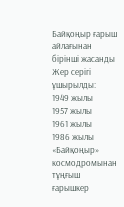Байқоңыр ғарыш айлағынан бірінші жасанды Жер серігі ұшырылды:
1949 жылы
1957 жылы
1961 жылы
1986 жылы
«Байқоңыр» космодромынан тұңғыш ғарышкер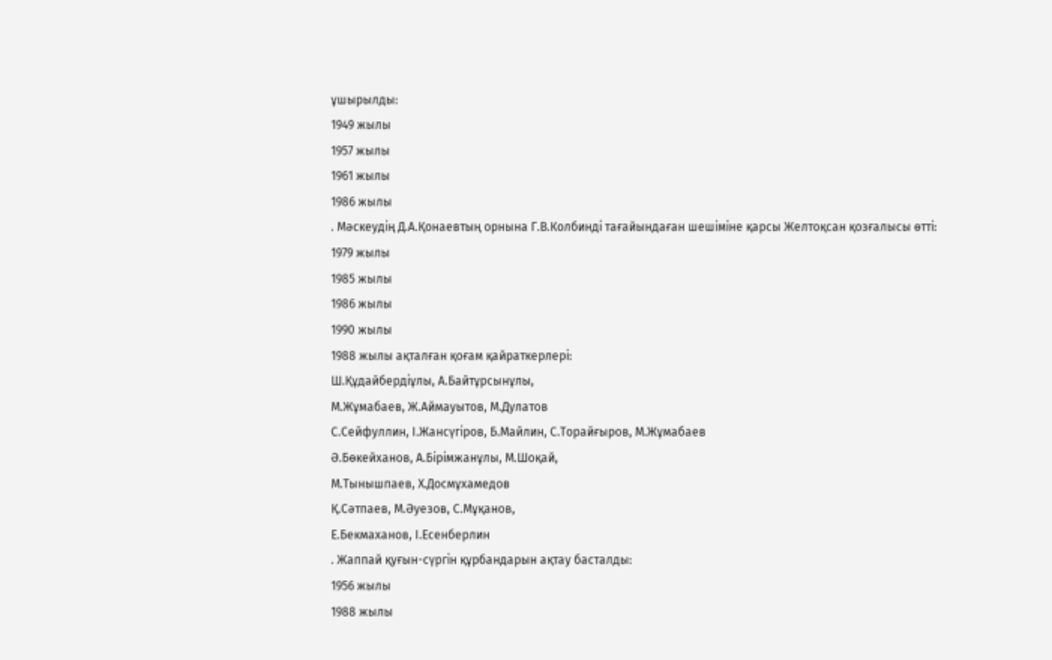ұшырылды:
1949 жылы
1957 жылы
1961 жылы
1986 жылы
. Мәскеудің Д.А.Қонаевтың орнына Г.В.Колбинді тағайындаған шешіміне қарсы Желтоқсан қозғалысы өтті:
1979 жылы
1985 жылы
1986 жылы
1990 жылы
1988 жылы ақталған қоғам қайраткерлері:
Ш.Құдайбердіұлы, А.Байтұрсынұлы,
М.Жұмабаев, Ж.Аймауытов, М.Дулатов
С.Сейфуллин, І.Жансүгіров, Б.Майлин, С.Торайғыров, М.Жұмабаев
Ә.Бөкейханов, А.Бірімжанұлы, М.Шоқай,
М.Тынышпаев, Х.Досмұхамедов
Қ.Сәтпаев, М.Әуезов, С.Мұқанов,
Е.Бекмаханов, І.Есенберлин
. Жаппай қуғын-сүргін құрбандарын ақтау басталды:
1956 жылы
1988 жылы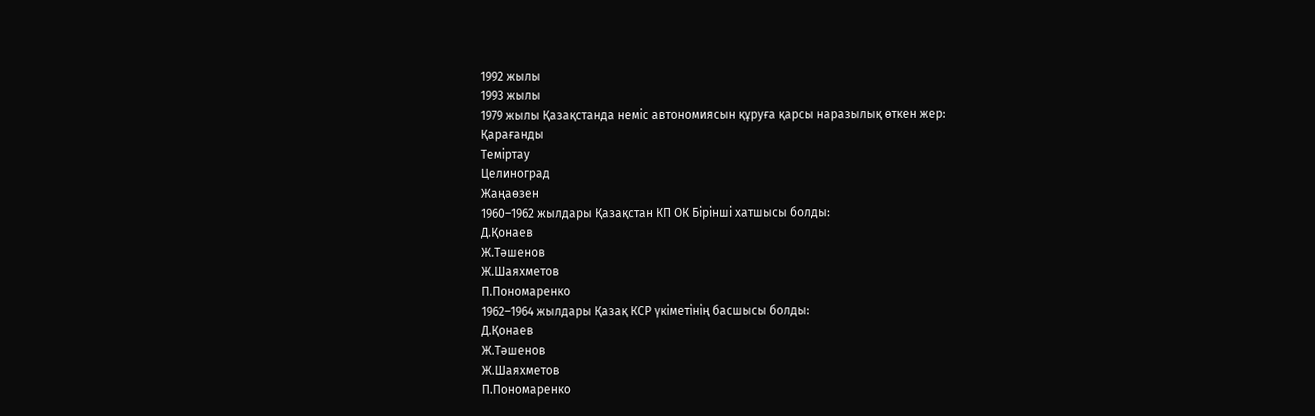1992 жылы
1993 жылы
1979 жылы Қазақстанда неміс автономиясын құруға қарсы наразылық өткен жер:
Қарағанды
Теміртау
Целиноград
Жаңаөзен
1960–1962 жылдары Қазақстан КП ОК Бірінші хатшысы болды:
Д.Қонаев
Ж.Тәшенов
Ж.Шаяхметов
П.Пономаренко
1962–1964 жылдары Қазақ КСР үкіметінің басшысы болды:
Д.Қонаев
Ж.Тәшенов
Ж.Шаяхметов
П.Пономаренко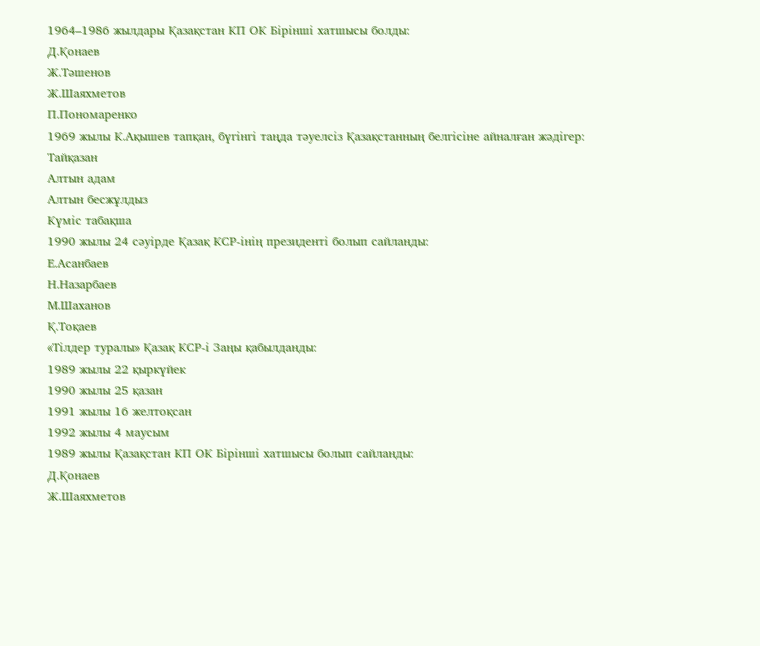1964–1986 жылдары Қазақстан КП ОК Бірінші хатшысы болды:
Д.Қонаев
Ж.Тәшенов
Ж.Шаяхметов
П.Пономаренко
1969 жылы К.Ақышев тапқан, бүгінгі таңда тәуелсіз Қазақстанның белгісіне айналған жәдігер:
Тайқазан
Алтын адам
Алтын бесжұлдыз
Күміс табақша
1990 жылы 24 сәуірде Қазақ КСР-інің президенті болып сайланды:
Е.Асанбаев
Н.Назарбаев
М.Шаханов
Қ.Тоқаев
«Тілдер туралы» Қазақ КСР-і Заңы қабылданды:
1989 жылы 22 қыркүйек
1990 жылы 25 қазан
1991 жылы 16 желтоқсан
1992 жылы 4 маусым
1989 жылы Қазақстан КП ОК Бірінші хатшысы болып сайланды:
Д.Қонаев
Ж.Шаяхметов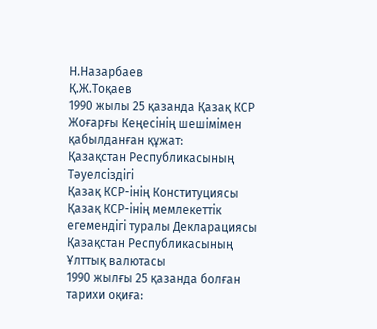Н.Назарбаев
Қ.Ж.Тоқаев
1990 жылы 25 қазанда Қазақ КСР Жоғарғы Кеңесінің шешімімен қабылданған құжат:
Қазақстан Республикасының Тәуелсіздігі
Қазақ КСР-інің Конституциясы
Қазақ КСР-інің мемлекеттік егемендігі туралы Декларациясы
Қазақстан Республикасының Ұлттық валютасы
1990 жылғы 25 қазанда болған тарихи оқиға: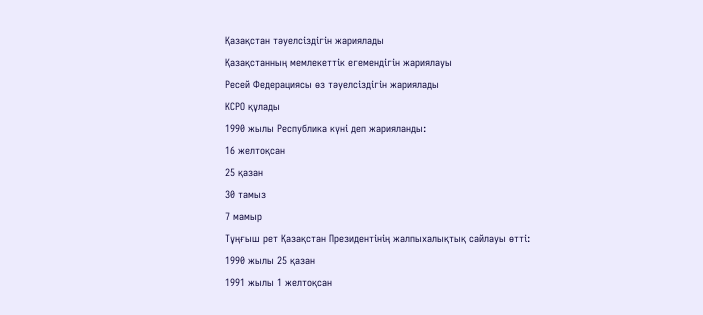Қазақстан тәуелсіздігін жариялады
Қазақстанның мемлекеттік егемендігін жариялауы
Ресей Федерациясы өз тәуелсіздігін жариялады
КСРО құлады
1990 жылы Республика күні деп жарияланды:
16 желтоқсан
25 қазан
30 тамыз
7 мамыр
Тұңғыш рет Қазақстан Президентінің жалпыхалықтық сайлауы өтті:
1990 жылы 25 қазан
1991 жылы 1 желтоқсан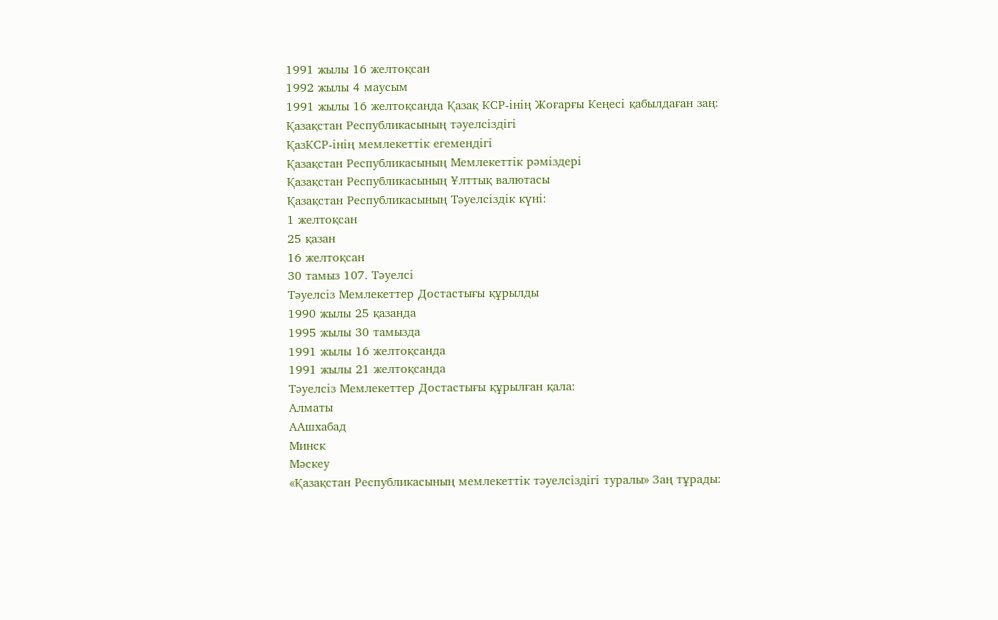1991 жылы 16 желтоқсан
1992 жылы 4 маусым
1991 жылы 16 желтоқсанда Қазақ КСР-інің Жоғарғы Кеңесі қабылдаған заң:
Қазақстан Республикасының тәуелсіздігі
ҚазКСР-інің мемлекеттік егемендігі
Қазақстан Республикасының Мемлекеттік рәміздері
Қазақстан Республикасының Ұлттық валютасы
Қазақстан Республикасының Тәуелсіздік күні:
1 желтоқсан
25 қазан
16 желтоқсан
30 тамыз 107. Тәуелсі
Тәуелсіз Мемлекеттер Достастығы құрылды
1990 жылы 25 қазанда
1995 жылы 30 тамызда
1991 жылы 16 желтоқсанда
1991 жылы 21 желтоқсанда
Тәуелсіз Мемлекеттер Достастығы құрылған қала:
Алматы
ААшхабад
Минск
Мәскеу
«Қазақстан Республикасының мемлекеттік тәуелсіздігі туралы» Заң тұрады: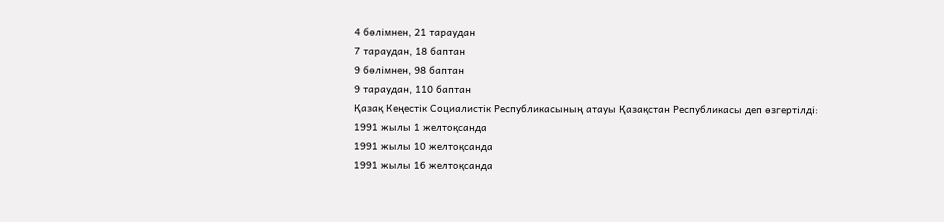4 бөлімнен, 21 тараудан
7 тараудан, 18 баптан
9 бөлімнен, 98 баптан
9 тараудан, 110 баптан
Қазақ Кеңестік Социалистік Республикасының атауы Қазақстан Республикасы деп өзгертілді:
1991 жылы 1 желтоқсанда
1991 жылы 10 желтоқсанда
1991 жылы 16 желтоқсанда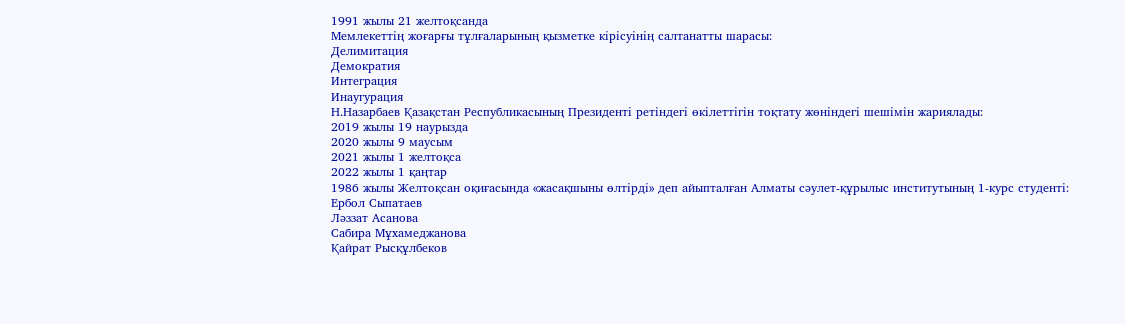1991 жылы 21 желтоқсанда
Мемлекеттің жоғарғы тұлғаларының қызметке кірісуінің салтанатты шарасы:
Делимитация
Демократия
Интеграция
Инаугурация
Н.Назарбаев Қазақстан Республикасының Президенті ретіндегі өкілеттігін тоқтату жөніндегі шешімін жариялады:
2019 жылы 19 наурызда
2020 жылы 9 маусым
2021 жылы 1 желтоқса
2022 жылы 1 қаңтар
1986 жылы Желтоқсан оқиғасында «жасақшыны өлтірді» деп айыпталған Алматы сәулет-құрылыс институтының 1-курс студенті:
Ербол Сыпатаев
Ләззат Асанова
Сабира Мұхамеджанова
Қайрат Рысқұлбеков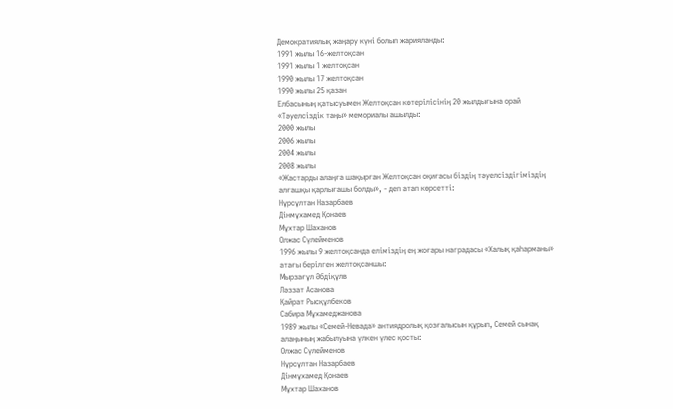Демократиялық жаңару күні болып жарияланды:
1991 жылы 16-желтоқсан
1991 жылы 1 желтоқсан
1990 жылы 17 желтоқсан
1990 жылы 25 қазан
Елбасының қатысуымен Желтоқсан көтерілісінің 20 жылдығына орай «Тәуелсіздік таңы» мемориалы ашылды:
2000 жылы
2006 жылы
2004 жылы
2008 жылы
«Жастарды алаңға шақырған Желтоқсан оқиғасы біздің тәуелсіздігіміздің алғашқы қарлығашы болды», - деп атап көрсетті:
Нұрсұлтан Назарбаев
Дінмұхамед Қонаев
Мұхтар Шаханов
Олжас Сүлейменов
1996 жылы 9 желтоқсанда еліміздің ең жоғары наградасы «Халық қаһарманы» атағы берілген желтоқсаншы:
Мырзағұл Әбдіқұлв
Ләззат Асанова
Қайрат Рысқұлбеков
Сабира Мұхамеджанова
1989 жылы «Семей-Невада» антиядролық қозғалысын құрып, Семей сынақ алаңының жабылуына үлкен үлес қосты:
Олжас Сүлейменов
Нұрсұлтан Назарбаев
Дінмұхамед Қонаев
Мұхтар Шаханов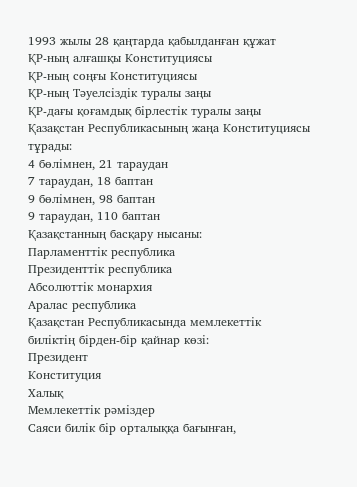1993 жылы 28 қаңтарда қабылданған құжат
ҚР-ның алғашқы Конституциясы
ҚР-ның соңғы Конституциясы
ҚР-ның Тәуелсіздік туралы заңы
ҚР-дағы қоғамдық бірлестік туралы заңы
Қазақстан Республикасының жаңа Конституциясы тұрады:
4 бөлімнен, 21 тараудан
7 тараудан, 18 баптан
9 бөлімнен, 98 баптан
9 тараудан, 110 баптан
Қазақстанның басқару нысаны:
Парламенттік республика
Президенттік республика
Абсолюттік монархия
Аралас республика
Қазақстан Республикасында мемлекеттік биліктің бірден-бір қайнар көзі:
Президент
Конституция
Халық
Мемлекеттік рәміздер
Саяси билік бір орталыққа бағынған,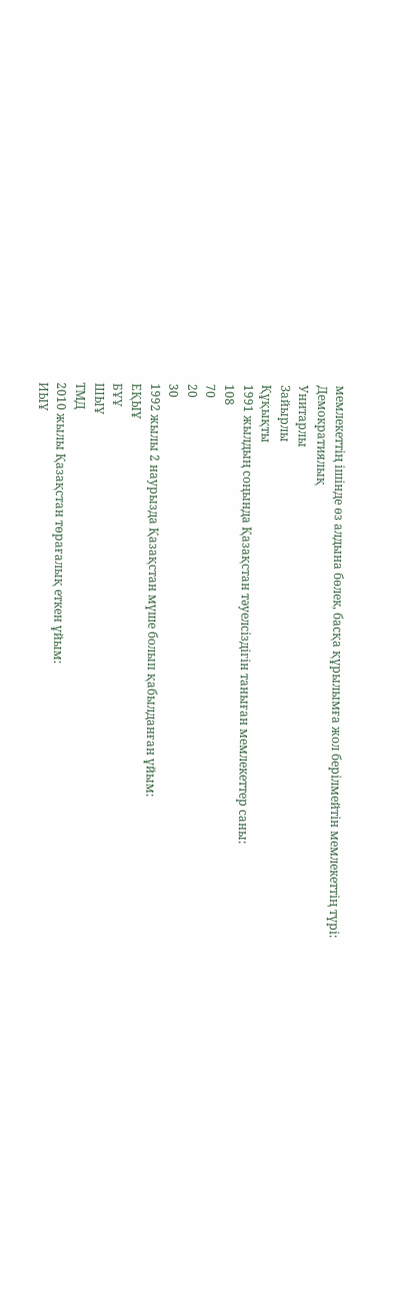мемлекеттің ішінде өз алдына бөлек, басқа құрылымға жол берілмейтін мемлекеттің түрі:
Демократиялық
Унитарлы
Зайырлы
Құқықты
1991 жылдың соңында Қазақстан тәуелсіздігін таныған мемлекеттер саны:
108
70
20
30
1992 жылы 2 наурызда Қазақстан мүше болып қабылданған ұйым:
ЕҚЫҰ
БҰҰ
ШЫҰ
ТМД
2010 жылы Қазақстан төрағалық еткен ұйым:
ИЫҰ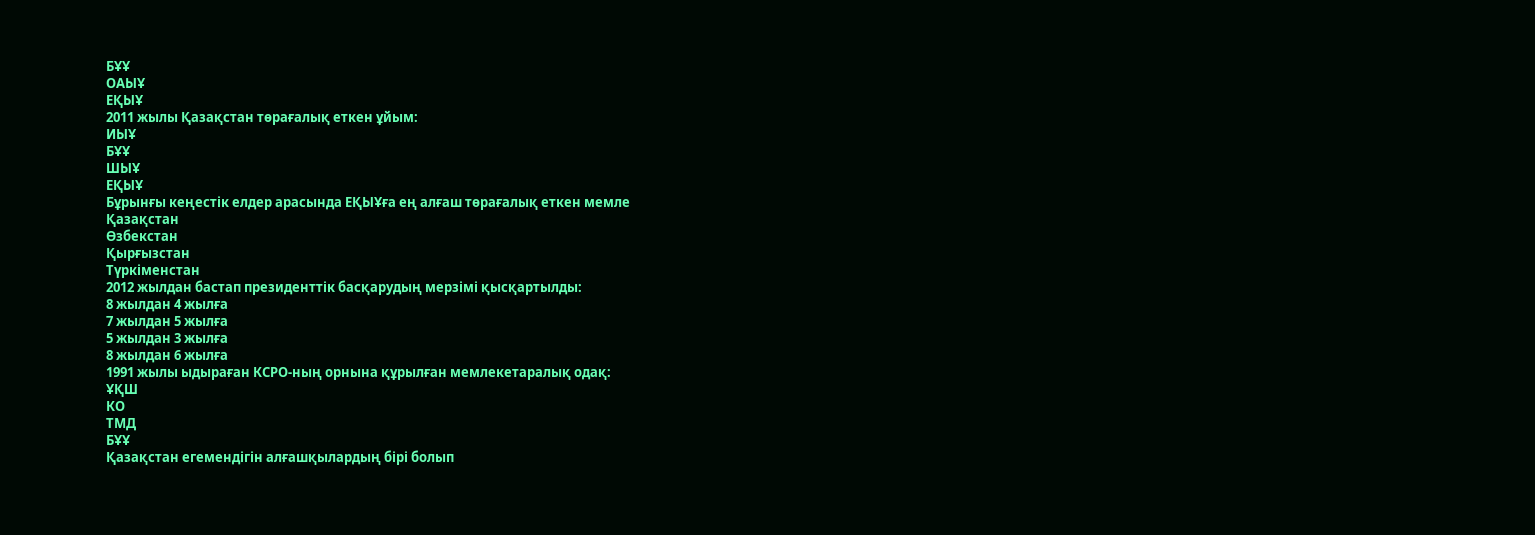БҰҰ
ОАЫҰ
ЕҚЫҰ
2011 жылы Қазақстан төрағалық еткен ұйым:
ИЫҰ
БҰҰ
ШЫҰ
ЕҚЫҰ
Бұрынғы кеңестік елдер арасында ЕҚЫҰға ең алғаш төрағалық еткен мемле
Қазақстан
Өзбекстан
Қырғызстан
Түркіменстан
2012 жылдан бастап президенттік басқарудың мерзімі қысқартылды:
8 жылдан 4 жылға
7 жылдан 5 жылға
5 жылдан 3 жылға
8 жылдан 6 жылға
1991 жылы ыдыраған КСРО-ның орнына құрылған мемлекетаралық одақ:
ҰҚШ
КО
ТМД
БҰҰ
Қазақстан егемендігін алғашқылардың бірі болып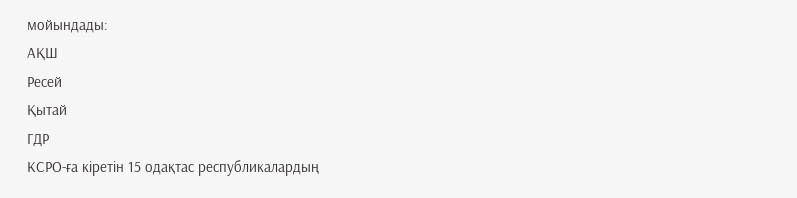мойындады:
АҚШ
Ресей
Қытай
ГДР
КСРО-ға кіретін 15 одақтас республикалардың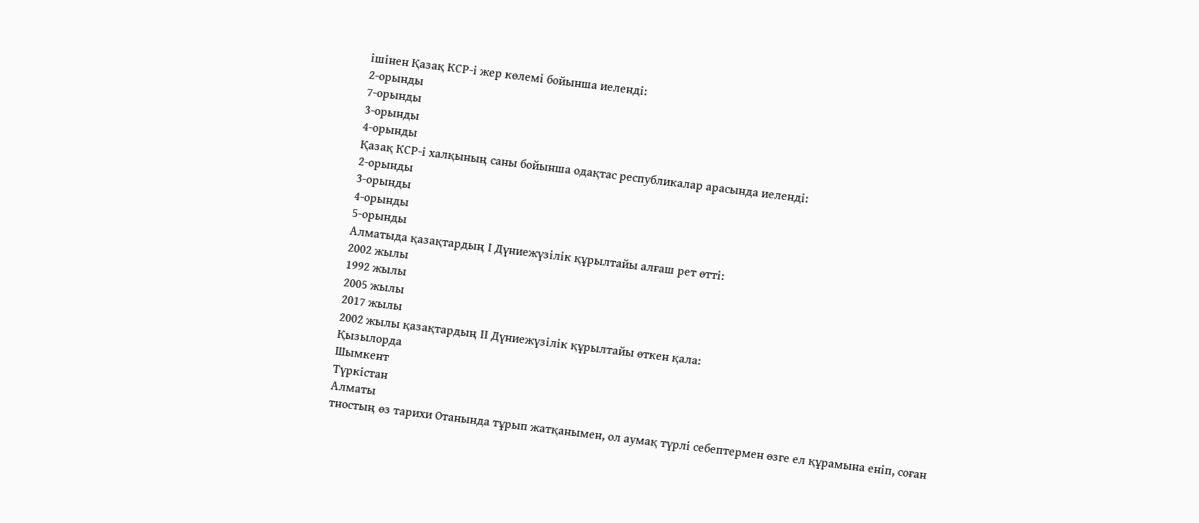ішінен Қазақ КСР-і жер көлемі бойынша иеленді:
2-орынды
7-орынды
3-орынды
4-орынды
Қазақ КСР-і халқының саны бойынша одақтас республикалар арасында иеленді:
2-орынды
3-орынды
4-орынды
5-орынды
Алматыда қазақтардың І Дүниежүзілік құрылтайы алғаш рет өтті:
2002 жылы
1992 жылы
2005 жылы
2017 жылы
2002 жылы қазақтардың ІІ Дүниежүзілік құрылтайы өткен қала:
Қызылорда
Шымкент
Түркістан
Алматы
тностың өз тарихи Отанында тұрып жатқанымен, ол аумақ түрлі себептермен өзге ел құрамына еніп, соған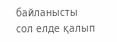байланысты сол елде қалып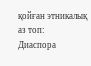қойған этникалық аз топ:
Диаспора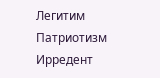Легитим
Патриотизм
Ирредент